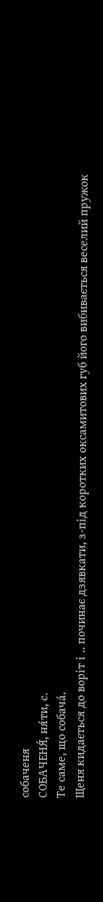собаченя
СОБАЧЕНЯ́, ня́ти, с.
Те саме, що собача́.
Щеня кидається до воріт і .. починає дзявкати, з-під коротких оксамитових губ його вибивається веселий пружок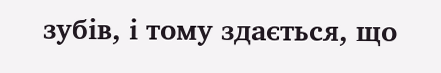зубів, і тому здається, що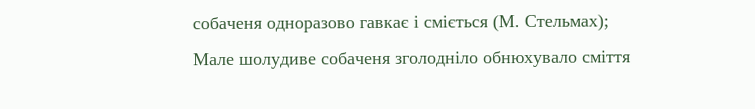собаченя одноразово гавкає і сміється (М. Стельмах);
Мале шолудиве собаченя зголодніло обнюхувало сміття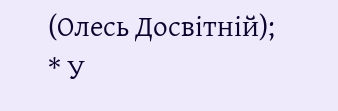(Олесь Досвітній);
* У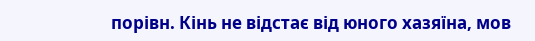порівн. Кінь не відстає від юного хазяїна, мов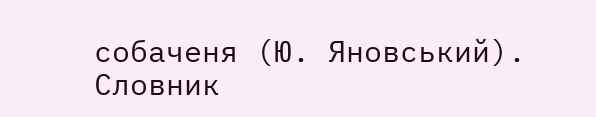собаченя (Ю. Яновський).
Словник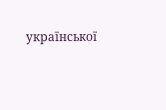української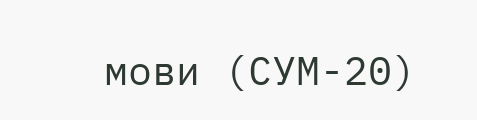мови (СУМ-20)